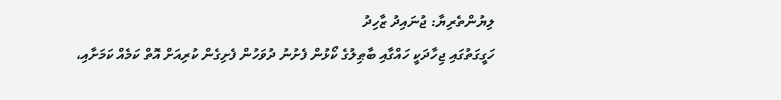ލިޔުންތެރިޔާ: ޖުނައިދު ޒާހިދު
ހަގީގަތުގައި ޖިހާދަކީ ހައްގާއި ބާޠިލުގެ ކޯޅުން ފެށުނު ދުވަހުން ފެށިގެން ކުރިއަށް އޮތް ކަމެއް ކަމަށާއި،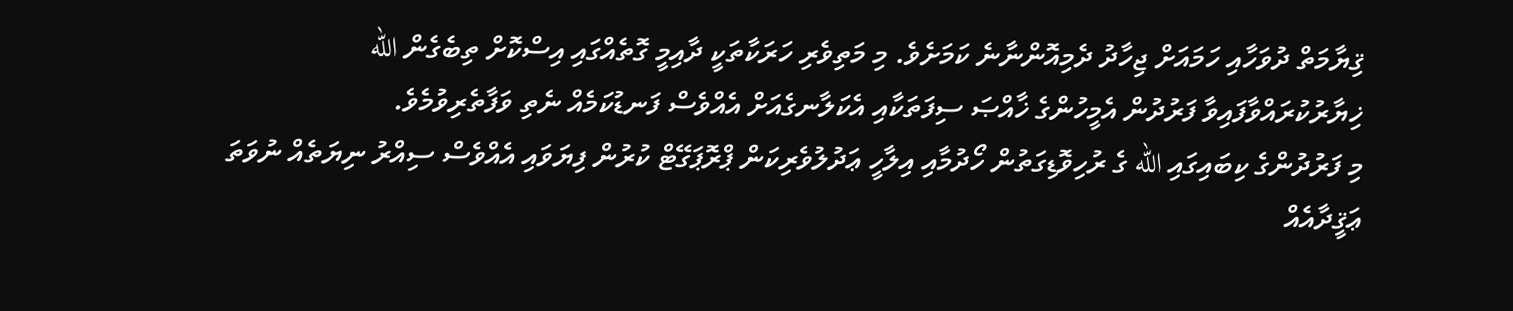ޤިޔާމަތް ދުވަހާއި ހަމައަށް ޖިހާދު ދެމިއޮންނާނެ ކަމަށެވެ. މި މަތިވެރި ހަރަކާތަކީ ދާއިމީ ގޮތެއްގައި އިސްކޮށް ތިބެގެން الله ޚިޔާރުކުރައްވާފައިވާ ފަރުދުން އެމީހުންގެ ޚާއްޞަ ސިފަތަކާއި އެކަލާނގެއަށް އެއްވެސް ފަނޑުކަމެއް ނެތި ވަފާތެރިވުމެވެ.
މި ފަރުދުންގެ ކިބައިގައި الله ގެ ރުހިވޮޑިގަތުން ހޯދުމާއި އިލާހީ ޢަދުލުވެރިކަން ޕްރޮޕަގޭޓް ކުރުން ފިޔަވައި އެއްވެސް ސިއްރު ނިޔަތެއް ނުވަތަ ޢަޤީދާއެއް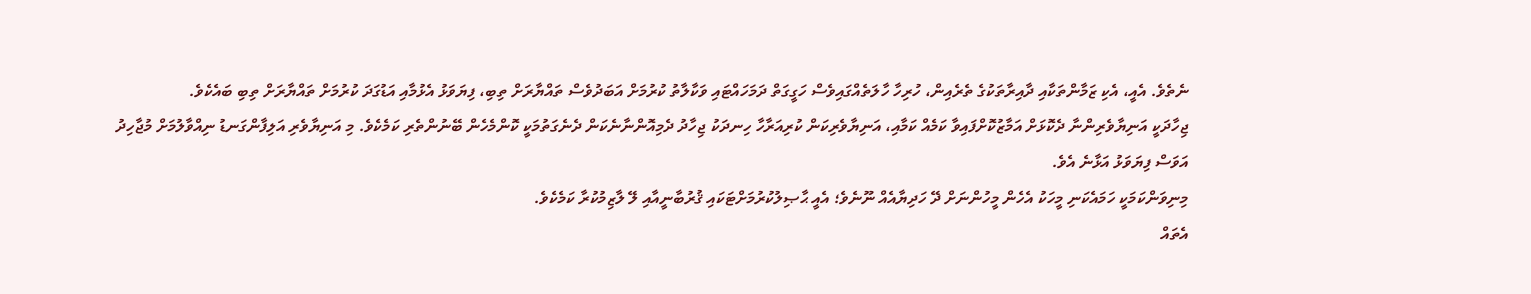ނެތެވެ. އެއީ، އެކި ޒަމާންތަކާއި ދާއިރާތަކުގެ ތެރެއިން، ހުރިހާ ހާލަތެއްގައިވެސް ހަގީގަތް ދަމަހައްޓައި ވަކާލާތު ކުރުމަށް އަބަދުވެސް ތައްޔާރަށް ތިބި، ފިޔަވަޅު އެޅުމާއި އަޑުގަދަ ކުރުމަށް ތައްޔާރަށް ތިބި ބައެކެވެ.
ޖިހާދަކީ އަނިޔާވެރިންނާ ދެކޮޅަށް އަމާޒުކޮށްފައިވާ ކަމެއް ކަމާއި، އަނިޔާވެރިކަން ކުރިއަރާހާ ހިނދަކު ޖިހާދު ދެމިއޮންނާނެކަން ދެނެގަތުމަކީ ކޮންމެހެން ބޭނުންތެރި ކަމެކެވެ. މި އަނިޔާވެރި އަލިފާންގަނޑު ނިއްވާލުމަށް މުޖާހިދު އަވަސް ފިޔަވަޅު އަޅާނެ އެވެ.
މިނިވަންކަމަކީ ހަމައެކަނި މީހަކު އެހެން މީހުންނަށް ދޭ ހަދިޔާއެއް ނޫނެވެ؛ އެއީ ޙާޞިލުކުރުމަށްޓަކައި ޤުރުބާނީއާއި ލޭ ލާޒިމުކުރާ ކަމެކެވެ.
އެތައް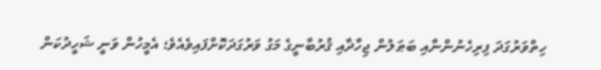ހިތްވަރުގަދަ ފިރިހެނުންނާއި ބަޠަލުން ޖިހާދާއި ޤުރުބާނީގެ މަގު ވަރުގަދަކޮށްފައިވެއެވެ؛ އެމީހުން ވަނީ ޝަހީދުކަން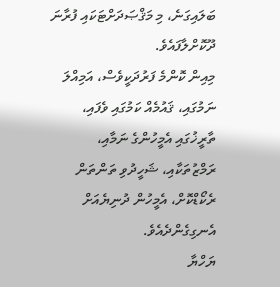ބަލައިގަނެ، މި މަޤްޞަދަށްޓަކައި ފުރާނަ ދޫކޮށްލާފައެވެ.
މިއިން ކޮންމެ ފަރުދަކީވެސް، އަމިއްލަ ނަމުގައި، ޤައުމެއް ކަމުގައި ވެފައި، ތާރީޚުގައި އެމީހުންގެ ނަމާއި، ރަމްޒުތަކާއި، ޝަހީދުވި ތަންތަން ރެކޯޑްކޮށް، އެމީހުން ދުނިޔެއަށް އެނގިގެންދެއެވެ.
ޔަހްޔާ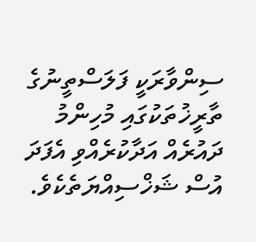ސިންވާރަކީ ފަލަސްތީނުގެ ތާރީޚުތަކުގައި މުހިންމު ދައުރެއް އަދާކުރެއްވި އެފަދަ އުސް ޝަޚްސިއްޔަތެކެވެ.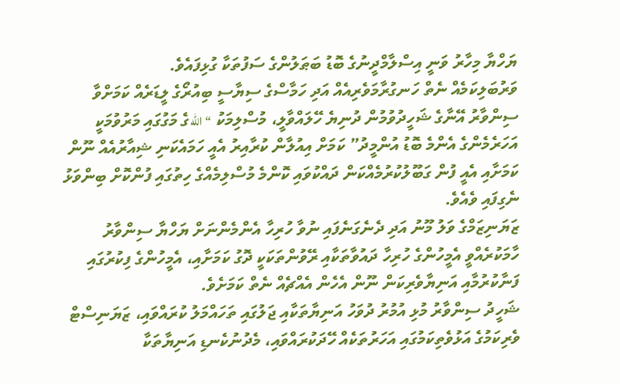ޔަހްޔާ މިހާރު ވަނީ އިސްލާމްދީނުގެ ބޮޑު ބަޠަލުންގެ ސަފުތަކާ ގުޅިފައެވެ.
ވަރުބަލިކަމެއް ނެތް ހަނގުރާމަވެރިއެއް އަދި ހަމާސްގެ ސިޔާސީ ބިއުރޯގެ ލީޑަރެއް ކަމަށްވާ ސިންވާރު އޭނާގެ ޝަހީދުވުމުން ދުނިޔެ ހޭލައްވާލީ، މުސްލިމަކު “اللهގެ މަގުގައި މަރުވުމަކީ އަހަރެމެންގެ އެންމެ ބޮޑު އުންމީދު” ކަމަށް އިއުލާން ކުރާއިރު އެއީ ހަމައެކަނި ޝިއާރުއެއް ނޫން ކަމަށާއި އެއީ ފުން ގަބޫލުކުރުމެއްކަން ދައްކުވައި ކޮންމެ މުސްލިމެއްގެ ހިތުގައި ފުންކޮށް ބިންވަޅު ނެގިފައި ވެއެވެ.
ޒަޔަނިޒަމްގެ ވަލު މޫނު އަދި ދެނެގަނެފައި ނުވާ ހުރިހާ އެންމެންނަށް ޔަހްޔާ ސިންވާރު ހާމަކުރެއްވީ އެމީހުންގެ ހުރިހާ ދައުވާތަކާއި ރޭވުންތަކަކީ ދޮގު ކަމަށާއި، އެމީހުންގެ ފިކުރުގައި ފަނާކުރުމާއި އަނިޔާވެރިކަން ނޫން އެހެން އެއްޗެއް ނެތް ކަމަށެވެ.
ޝަހީދު ސިންވާރު މުޅި އުމުރު ދުވަހު އަނިޔާތަކާއި ޖަލުގައި ތަހައްމަލު ކުރައްވައި، ޒަޔަނިސްޓް ވެރިކަމުގެ އަޅުވެތިކަމުގައި އަހަރުތަކެއް ހޭދަކުރައްވައި، މެދުނުކެނޑި އަނިޔާތަކާ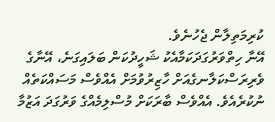ކުރިމަތިލާން ޖެހުނެވެ.
އޭނާ ހިތްވަރުގަދަކަމާއެކު ޝަހީދުކަން ބަލައިގަނެ، އޭނާގެ ވެރިރަސްކަލާނގެއަށް ހާޒިރުވުމަށް އެއްވެސް މަސައްކަތެއް ނުކުރެއެވެ. އެއްވެސް ބާރަކަށް މުސްލިމެއްގެ ވަރުގަދަ އަޒުމާ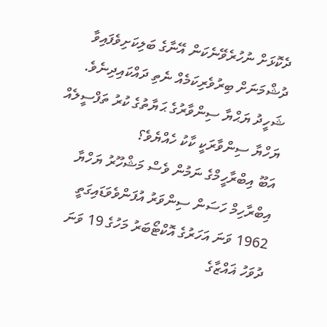ދެކޮޅަށް ނުހުރެވޭނެކަން އޭނާގެ ބަލިކަށިވެފައިވާ ދުޝްމަނަށް ބިރުވެރިކަމެއް ނެތި ދައްކައިދިނެވެ.
ޝަހީދު ޔަޙްޔާ ސިންވާރުގެ ޙަޔާތުގެ ކުރު ތަފްސީލެއް
ޔަހްޔާ ސިންވާރަކީ ކާކު ހެއްޔެވެ؟
އަބޫ އިބްރާހީމްގެ ނަމުން ވެސް މަޝްހޫރު ޔަހްޔާ އިބްރާހިމް ހަސަން ސިންވަރު އުފަންވެވަޑައިގަތީ 1962 ވަނަ އަހަރުގެ އޮކްޓޯބަރު މަހުގެ 19 ވަނަ ދުވަހު ޣައްޒާގެ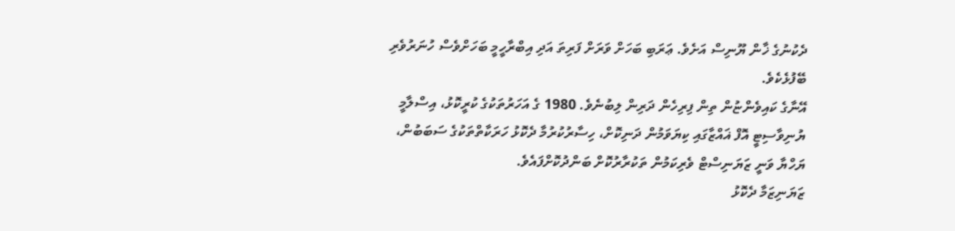ދެކުނުގެ ޚާން ޔޫނިސް އަށެވެ. ޢަރަބި ބަހަށް ވަރަށް ފަރިތަ އަދި އިބްރާހީމީ ބަހަށްވެސް ހުނަރުވެރި ބޭފުޅެކެވެ.
އޭނާގެ ކައިވެންޏުން ތިން ފިރިހެން ދަރިން ލިބުނެވެ. 1980 ގެ އަހަރުތަކުގެ ކުރީކޮޅު، އިސްލާމީ ޔުނިވާސިޓީ އޮފް ޣައްޒާގައި ކިޔަވަމުން ދަނިކޮށް، ހިސާރުކުރުމާ ދެކޮޅު ހަރަކާތްތަކުގެ ސަބަބުން، ޔަހްޔާ ވަނީ ޒަޔަނިސްޓް ވެރިކަމުން ތަކުރާރުކޮށް ބަންދުކޮށްފައެވެ.
ޒަޔަނިޒަމާ ދެކޮޅު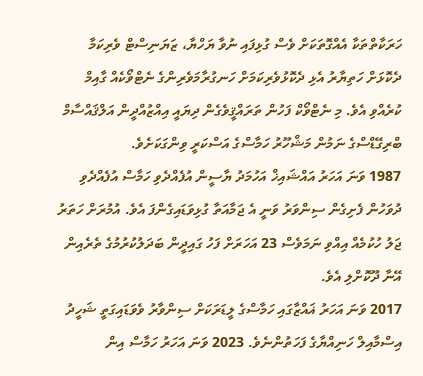ހަރަކާތްތަކާ އެއްގޮތަކަށް ވެސް ގުޅިފައި ނުވާ ޔަހްޔާ، ޒަޔަނިސްޓް ވެރިކަމާ ދެކޮޅަށް ހަތިޔާރު އެޅި ދެކޮޅުވެރިކަމަށް ހަނގުރާމަވެރިންގެ ނެޓްވޯކެއް ގާއިމް ކުރެއްވި އެވެ. މި ނެޓްވޯކް ފަހުން ތަރައްޤީވެގެން ދިޔައީ އިއްޒުއްދީން އަލްޤައްސާމް ބްރިގޭޑްސްގެ ނަމުން މަޝްހޫރު ހަމާސްގެ އަސްކަރީ ވިންގަކަށެވެ.
1987 ވަނަ އަހަރު އައްޝައިޚް އަހުމަދު ޔާސީން އުފެއްދެވި ހަމާސް އުފެއްދެވި ދުވަހުން ފެށިގެން ސިންވަރު ވަނީ އެ ޖަމާއަތާ ގުޅިވަޑައިގެންފަ އެވެ. އުމުރަށް ހަތަރު ޖަލު ހުކުމެއް އިއްވި ނަމަވެސް 23 އަހަރަށް ފަހު ގައިދީން ބަދަލުކުރުމުގެ ތެރެއިން އޭނާ ދޫކޮށްލި އެވެ.
2017 ވަނަ އަހަރު ޣައްޒާގައި ހަމާސްގެ ލީޑަރަކަށް ސިންވާރު ވެވަޑައިގަތީ ޝަހީދު އިސްމާއިލް ހަނިއްޔާގެ ފަހަތުންނެވެ. 2023 ވަނަ އަހަރު ހަމާސް އިން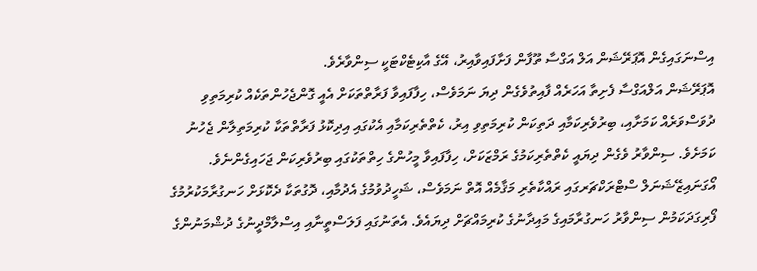އިސްނަގައިގެން އޮޕަރޭޝަން އަލް އަގްސާ ތޫފާން ފަށާފައިވާއިރު، އޭގެ އާކިޓެކްޓަކީ ސިންވާރެވެ.
އޮޕަރޭޝަން އަލްއަގްސާ ފެށިތާ އަހަރެއް ފާއިތުވެގެން ދިޔަ ނަމަވެސް، ހިފާފައިވާ ފަރާތްތަކަށް އެއީ ގޮންޖެހުންތަކެއް ކުރިމަތިވި ދުވަސްވަރެއް ކަމަށާއި، ބިރުވެރިކަމާއި ދަތިކަން ކުރިމަތިވި އިރު، ކެތްތެރިކަމާއި އެކުގައި އިދިކޮޅު ފަރާތްތަކާ ކުރިމަތިލާން ޖެހުނު ކަމަށެވެ. ސިންވާރު ވެގެން ދިޔައީ ކެތްތެރިކަމުގެ ރަމްޒަކަށް، ހިފާފައިވާ މީހުންގެ ހިތްތަކުގައި ބިރުވެރިކަން ޖަހައިގެންނެވެ.
އޯގަނައިޒޭޝަނަލް ސްޓްރަކްޗަރގައި ރައްކާތެރި މަޤާމެއް އޮތް ނަމަވެސް، ޝަހީދުވުމުގެ އެދުމާއި، ދޮގުތަކާ ދެކޮޅަށް ހަނގުރާމަކުރުމުގެ ފޯރިގަދަކަމުން ސިންވާރު ހަނގުރާމައިގެ މައިދާނުގެ ކުރިމައްޗަށް ދިޔައެވެ. އެތަނުގައި ފަލަސްތީނާއި އިސްލާމްދީނުގެ ދުޝްމަނުންގެ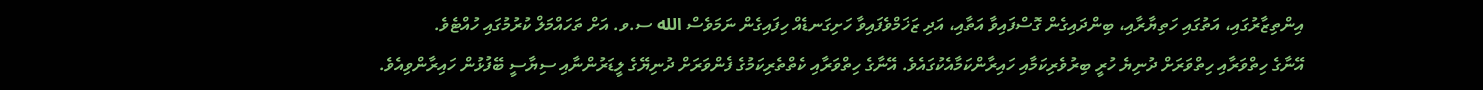އިންތިޒާރުގައި، އަތުގައި ހަތިޔާރާއި، ބިންދައިގެން ގޮސްފައިވާ އަތާއި، އަދި ޒަޚަމްވެފައިވާ ހަށިގަނޑެއް ހިފައިގެން ނަމަވެސް الله ސ.ވ. އަށް ތަހައްމަލް ކުރުމުގައި ހުއްޓެވެ.
އޭނާގެ ހިތްވަރާއި ހިތްވަރަށް ދުނިޔެ ހުރީ ބިރުވެރިކަމާއި ހައިރާންކަމާއެކުގައެވެ. އޭނާގެ ހިތްވަރާއި ކެތްތެރިކަމުގެ ފެންވަރަށް ދުނިޔޭގެ ލީޑަރުންނާއި ސިޔާސީ ބޭފުޅުން ހައިރާންވިއެވެ.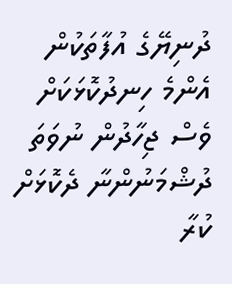ދުނިޔޭގެ އުފާތަކުން އެންމެ ހިނދުކޮޅަކަށް ވެސް ޖިހާދުން ނުވަތަ ދުޝްމަނުންނާ ދެކޮޅަށް ކުރާ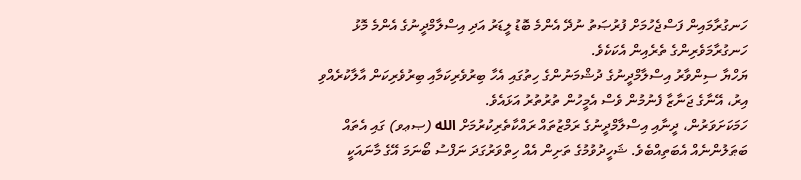ހަނގުރާމައިން ފަސްޖެހުމަށް ފުރުޞަތު ނުދޭ އެންމެ ބޮޑު ލީޑަރު އަދި އިސްލާމްދީނުގެ އެންމެ މޮޅު ހަނގުރާމަވެރިންގެ ތެރެއިން އެކަކެވެ.
ޔަހްޔާ ސިންވާރު އިސްލާމްދީނުގެ ދުޝްމަނުންގެ ހިތުގައި އެހާ ބިރުވެރިކަމާއި ބިރުވެރިކަން އާލާކުރެއްވި އިރު، އޭނާގެ ޖަނާޒާ ފެނުމުން ވެސް އެމީހުން ތުރުތުރު އަޅައެވެ.
ހަމަކަށަވަރުން، ދީނާއި އިސްލާމްދީނުގެ ރަމްޒުތައް ރައްކާތެރިކުރުމަށް الله (ޞޢވ) ގައި އެތައް ބަޠަލުންނެއް އެބަތިއްބެވެ. ޝަހީދުވުމުގެ ތަށިން އެއް ހިތްވަރުގަދަ ނަފްސު ބޯނަމަ އޭގެ މާނައަކީ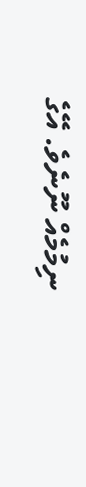ނިމުމެއް ނޫނެވެ. އޭގެ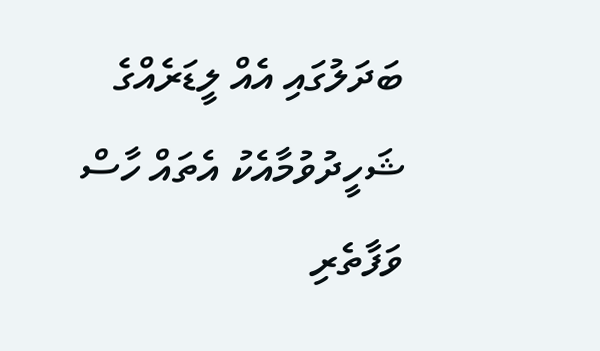ބަދަލުގައި އެއް ލީޑަރެއްގެ ޝަހީދުވުމާއެކު އެތައް ހާސް ވަފާތެރި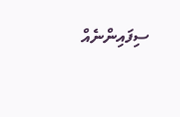ސިފައިންނެއް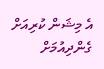އެ މިޝަން ކުރިއަށް ގެންދިއުމަށް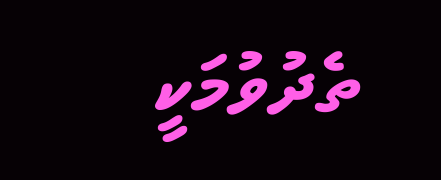ތެދުވުމަކީ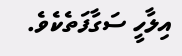އިލާހީ ސަގާފަތެކެވެ.